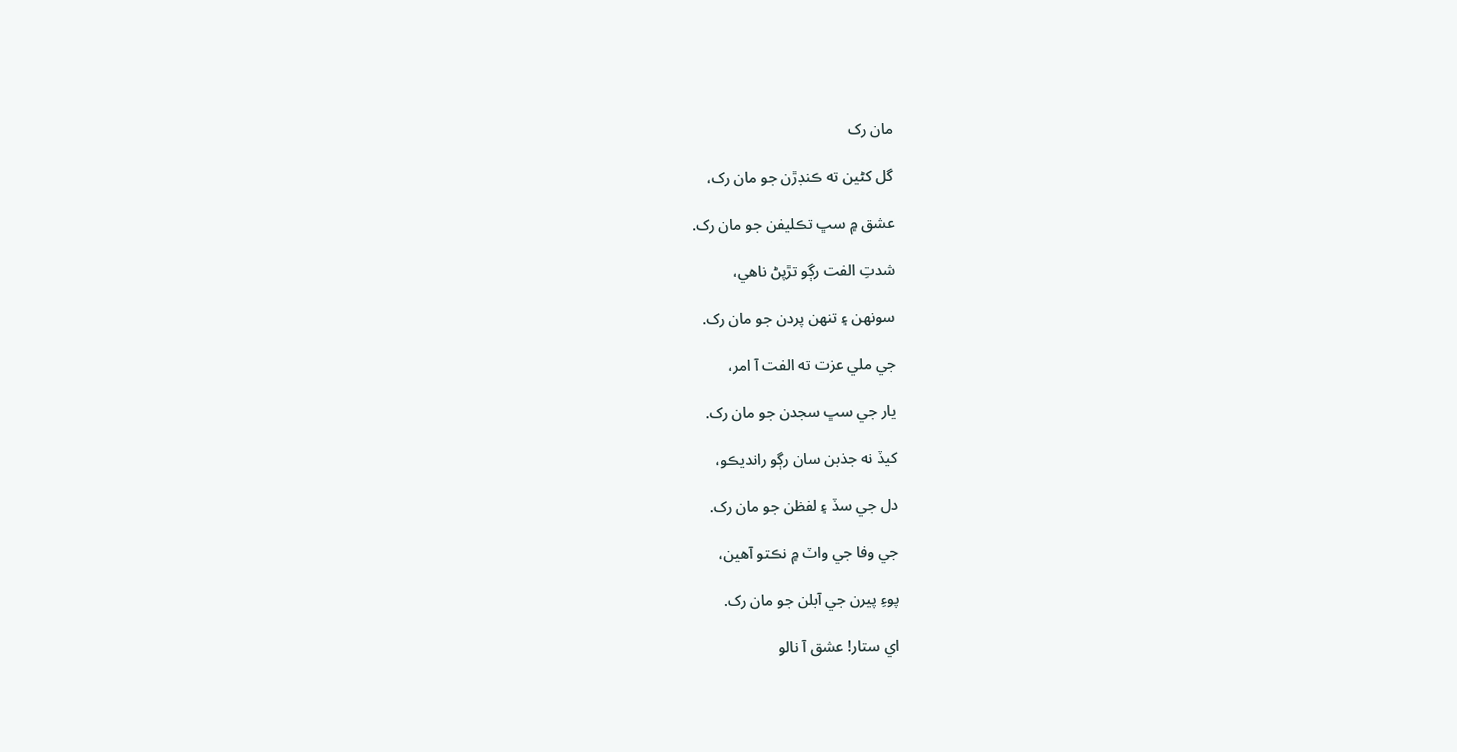مان رک

گل کڻين ته ڪنڊڙن جو مان رک،

عشق ۾ سڀ تڪليفن جو مان رک.

شدتِ الفت رڳو تڙپڻ ناهي،

سونهن ۽ تنهن پردن جو مان رک.

جي ملي عزت ته الفت آ امر،

يار جي سڀ سجدن جو مان رک.

کيڏ نه جذبن سان رڳو رانديڪو،

دل جي سڏ ۽ لفظن جو مان رک.

جي وفا جي واٽ ۾ نڪتو آهين،

پوءِ پيرن جي آبلن جو مان رک.

اي ستار! عشق آ نالو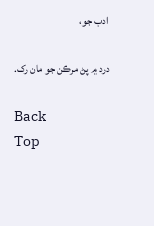ادب جو،

درد ۾ پڻ مرڪن جو مان رک.

Back
Top